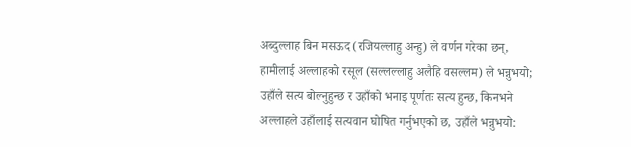अब्दुल्लाह बिन मसऊद (रजियल्लाहु अन्हु) ले वर्णन गरेका छन्, हामीलाई अल्लाहको रसूल (सल्लल्लाहु अलैहि वसल्लम) ले भन्नुभयो; उहाँले सत्य बोल्नुहुन्छ र उहाँको भनाइ पूर्णतः सत्य हुन्छ, किनभने अल्लाहले उहाँलाई सत्यवान घोषित गर्नुभएको छ, उहाँले भन्नुभयो: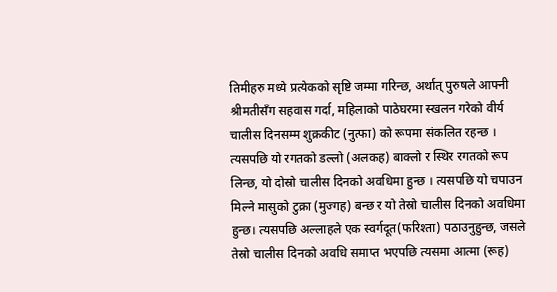तिमीहरु मध्ये प्रत्येकको सृष्टि जम्मा गरिन्छ, अर्थात् पुरुषले आफ्नी श्रीमतीसँग सहवास गर्दा, महिलाको पाठेघरमा स्खलन गरेको वीर्य चालीस दिनसम्म शुक्रकीट (नुत्फा) को रूपमा संकलित रहन्छ । त्यसपछि यो रगतको डल्लो (अलकह) बाक्लो र स्थिर रगतको रूप लिन्छ, यो दोस्रो चालीस दिनको अवधिमा हुन्छ । त्यसपछि यो चपाउन मिल्ने मासुको टुक्रा (मुज्गह) बन्छ र यो तेस्रो चालीस दिनको अवधिमा हुन्छ। त्यसपछि अल्लाहले एक स्वर्गदूत(फरिश्ता) पठाउनुहुन्छ, जसले तेस्रो चालीस दिनको अवधि समाप्त भएपछि त्यसमा आत्मा (रूह)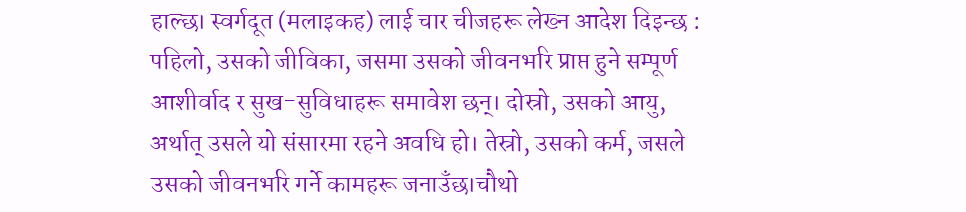हाल्छ। स्वर्गदूत (मलाइकह) लाई चार चीजहरू लेख्न आदेश दिइन्छ : पहिलो, उसको जीविका, जसमा उसको जीवनभरि प्राप्त हुने सम्पूर्ण आशीर्वाद र सुख-सुविधाहरू समावेश छन्। दोस्रो, उसको आयु, अर्थात् उसले यो संसारमा रहने अवधि हो। तेस्रो, उसको कर्म, जसले उसको जीवनभरि गर्ने कामहरू जनाउँछ।चौथो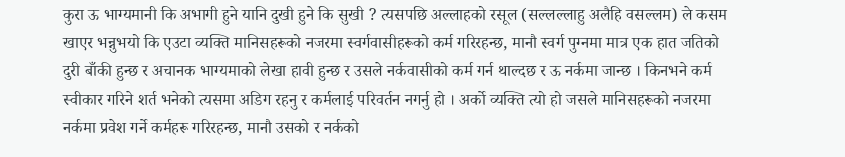कुरा ऊ भाग्यमानी कि अभागी हुने यानि दुखी हुने कि सुखी ? त्यसपछि अल्लाहको रसूल (सल्लल्लाहु अलैहि वसल्लम) ले कसम खाएर भन्नुभयो कि एउटा व्यक्ति मानिसहरूको नजरमा स्वर्गवासीहरूको कर्म गरिरहन्छ, मानौ स्वर्ग पुग्नमा मात्र एक हात जतिको दुरी बाँकी हुन्छ र अचानक भाग्यमाको लेखा हावी हुन्छ र उसले नर्कवासीको कर्म गर्न थाल्दछ र ऊ नर्कमा जान्छ । किनभने कर्म स्वीकार गरिने शर्त भनेको त्यसमा अडिग रहनु र कर्मलाई परिवर्तन नगर्नु हो । अर्को व्यक्ति त्यो हो जसले मानिसहरूको नजरमा नर्कमा प्रवेश गर्ने कर्महरू गरिरहन्छ, मानौ उसको र नर्कको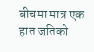बीचमा मात्र एक हात जतिको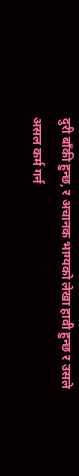दुरी बाँकी हुन्छ, र अचानक भाग्यको लेखा हावी हुन्छ र उसले असल कर्म गर्न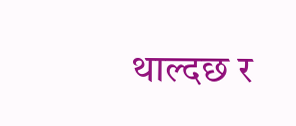थाल्दछ र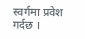स्वर्गमा प्रवेश गर्दछ ।